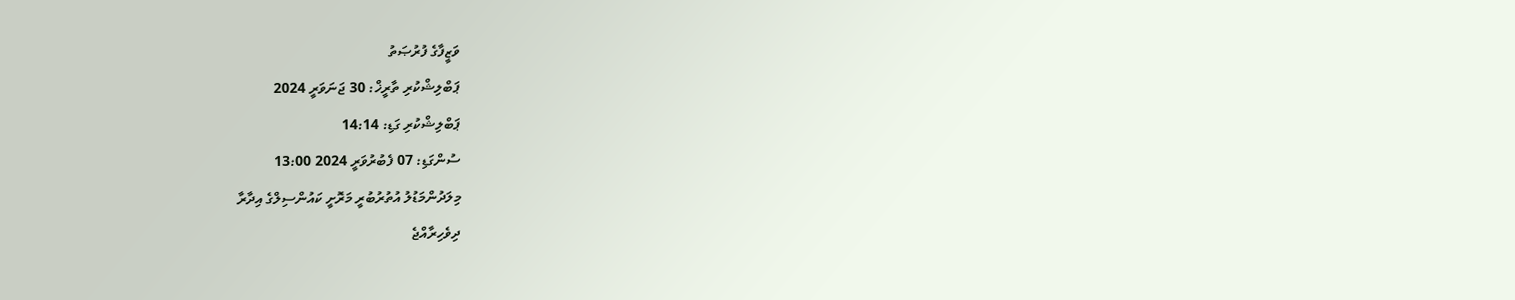ވަޒީފާގެ ފުރުޞަތު
ޕަބްލިޝްކުރި ތާރީޚް: 30 ޖަނަވަރީ 2024
ޕަބްލިޝްކުރި ގަޑި: 14:14
ސުންގަޑި: 07 ފެބުރުވަރީ 2024 13:00
މިލަދުންމަޑުލު އުތުރުބުރީ މަރޮށީ ކައުންސިލްގެ އިދާރާ
ދިވެހިރާއްޖެ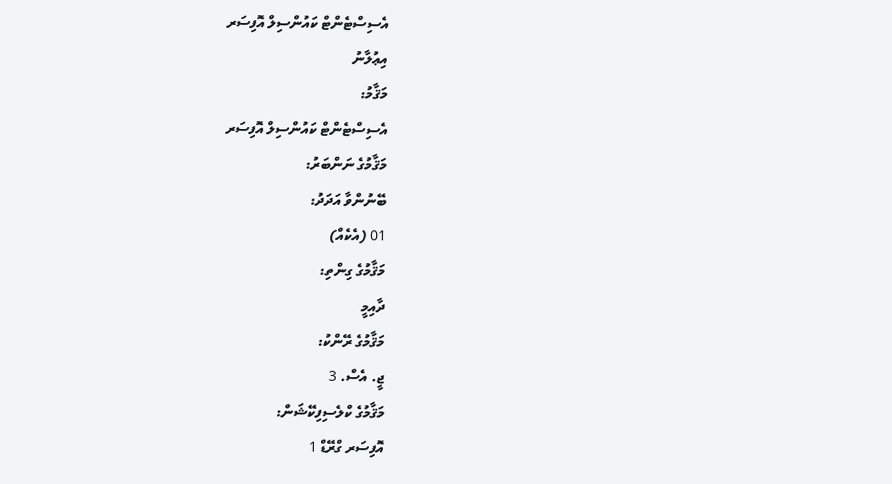އެސިސްޓެންޓް ކައުންސިލް އޮފިސަރ
އިޢުލާނު
މަޤާމު:
އެސިސްޓެންޓް ކައުންސިލް އޮފިސަރ
މަޤާމުގެ ނަންބަރު:
ބޭނުންވާ އަދަދު:
01 (އެކެއް)
މަޤާމުގެ ގިންތި:
ދާއިމީ
މަޤާމުގެ ރޭންކު:
ޖީ. އެސް. 3
މަޤާމުގެ ކްލެސިފިކޭޝަން:
އޮފިސަރ ގްރޭޑް 1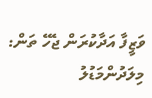ވަޒީފާ އަދާކުރަން ޖެހޭ ތަން:
މިލަދުންމަޑުލު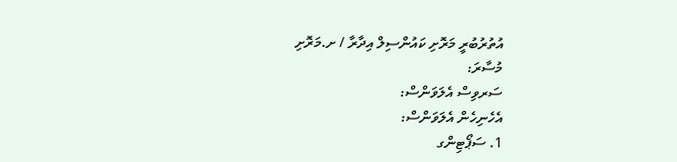އުތުރުބުރީ މަރޮށި ކައުންސިލް އިދާރާ / ށ.މަރޮށި
މުސާރަ:
ސަރވިސް އެލަވަންސް:
އެހެނިހެން އެލަވަންސް:
1. ސަޕޯޓިންގ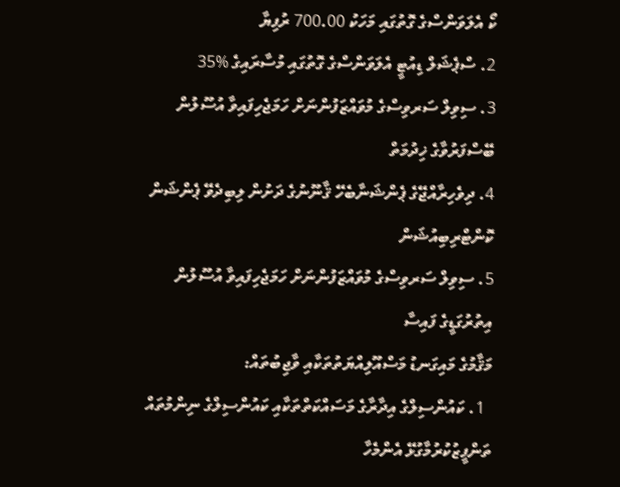ކޯ އެލަވަންސްގެ ގޮތުގައި މަހަކު 700.00 ރުފިޔާ
2. ސްޕެޝަލް ޑިއުޓީ އެލަވަންސްގެ ގޮތުގައި މުސާރައިގެ %35
3. ސިވިލް ސަރވިސްގެ މުވައްޒަފުންނަށް ހަމަޖެހިފައިވާ އުސޫލުން ބޭސްފަރުވާގެ ޚިދުމަތް
4. ދިވެހިރާއްޖޭގެ ޕެންޝަނާބެހޭ ޤާނޫނުގެ ދަށުން ލިބިދެވޭ ޕެންޝަން ކޮންޓްރިބިއުޝަން
5. ސިވިލް ސަރވިސްގެ މުވައްޒަފުންނަށް ހަމަޖެހިފައިވާ އުސޫލުން އިތުރުގަޑީގެ ފައިސާ
މަޤާމުގެ މައިގަނޑު މަސްއޫލިއްޔަތުތަކާއި ވާޖިބުތައް:
  1. ކައުންސިލްގެ އިދާރާގެ މަސައްކަތްތަކާއި ކައުންސިލްގެ ނިންމުތައް ތަންފީޒުކުރުމާގުޅޭ އެންމެހާ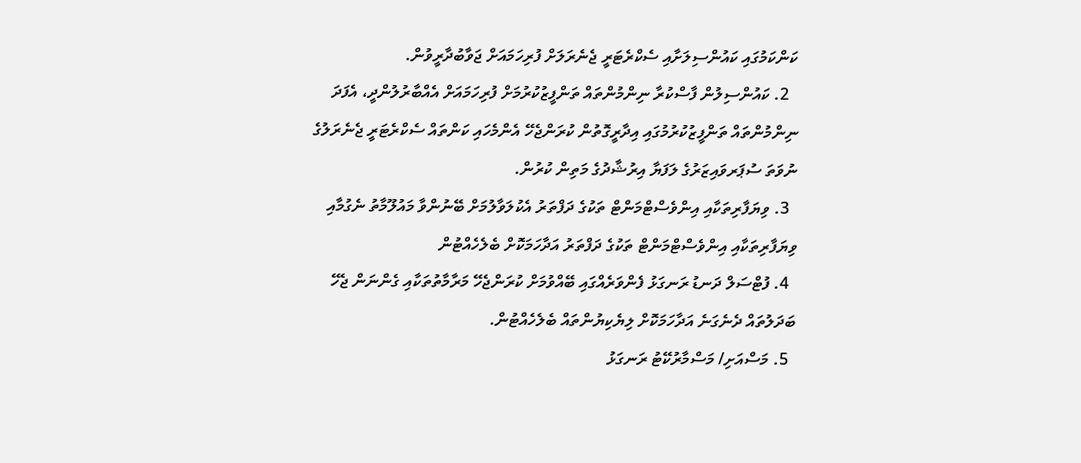ކަންކަމުގައި ކައުންސިލަށާއި ސެކްރެޓަރީ ޖެނެރަލަށް ފުރިހަމައަށް ޖަވާބުދާރީވުން.
  2. ކައުންސިލުން ފާސްކުރާ ނިންމުންތައް ތަންފީޒުކުރުމަށް ފުރިހަމައަށް އެއްބާރުލުންދީ، އެފަދަ ނިންމުންތައް ތަންފީޒުކުރުމުގައި އިދާރީގޮތުން ކުރަންޖެހޭ އެންމެހައި ކަންތައް ސެކްރެޓަރީ ޖެނެރަލުގެ ނުވަތަ ސުޕަރވައިޒަރުގެ ލަފަޔާ އިރުޝާދުގެ މަތިން ކުރުން.
  3. ވިޔަފާރިތަކާއި އިންވެސްޓްމަންޓް ތަކުގެ ދަފްތަރު އެކުލަވާލުމަށް ބޭނުންވާ މައުލޫމާތު ނެގުމާއި ވިޔަފާރިތަކާއި އިންވެސްޓްމަންޓް ތަކުގެ ދަފްތަރު އަދާހަމަކޮށް ބެލެހެއްޓުން
  4. ފުޓްސަލް ދަނޑު ރަނގަޅު ފެންވަރެއްގައި ބޭއްވުމަށް ކުރަންޖެހޭ މަރާމާތުތަކާއި ގެންނަން ޖެހޭ ބަދަލުތައް ދެނެގަނެ އަދާހަމަކޮށް ލިޔެކިޔުންތައް ބެލެހެއްޓުން.
  5. މަސްއަށި/ މަސްމާރުކޭޓު ރަނގަޅު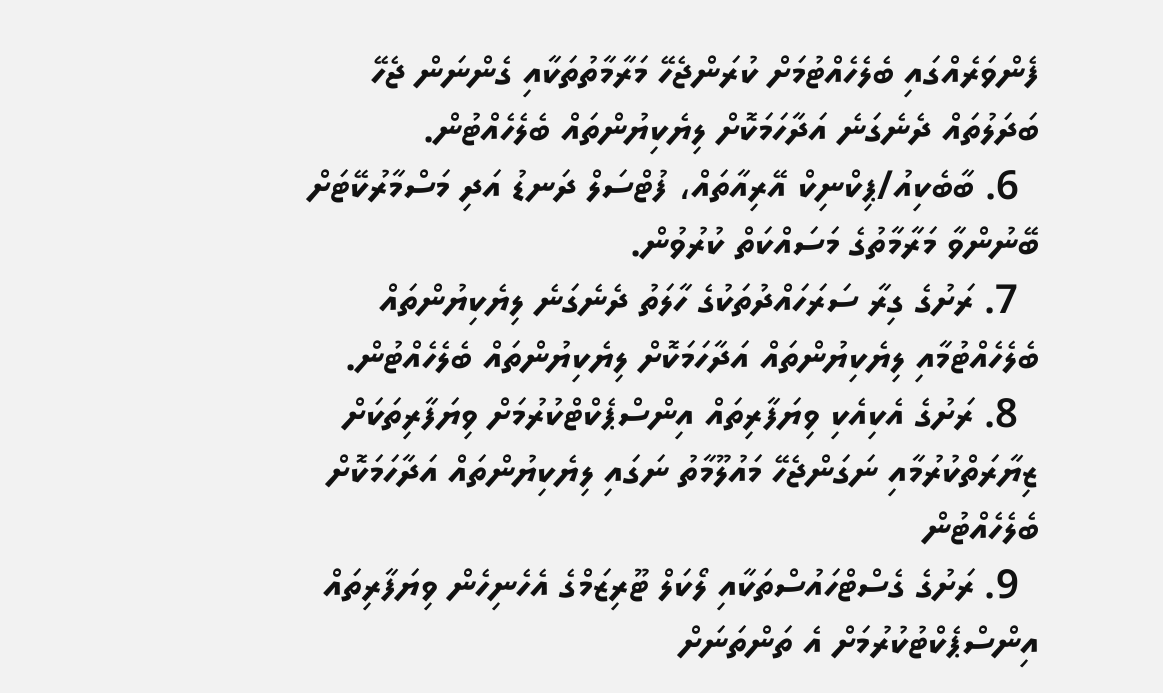ފެންވަރެއްގައި ބެލެހެއްޓުމަށް ކުރަންޖެހޭ މަރާމާތުތަކާއި ގެންނަން ޖެހޭ ބަދަލުތައް ދެނެގަނެ އަދާހަމަކޮށް ލިޔެކިޔުންތައް ބެލެހެއްޓުން.
  6. ބާބެކިއު/ޕިކްނިކް އޭރިއާތައް، ފުޓްސަލް ދަނޑު އަދި މަސްމާރުކޭޓަށް ބޭނުންވާ މަރާމާތުގެ މަސައްކަތް ކުރުވުން.
  7. ރަށުގެ ގިރާ ސަރަހައްދުތަކުގެ ހާލަތު ދެނެގަނެ ލިޔެކިޔުންތައް ބެލެހެއްޓުމާއި ލިޔެކިޔުންތައް އަދާހަމަކޮށް ލިޔެކިޔުންތައް ބެލެހެއްޓުން.
  8. ރަށުގެ އެކިއެކި ވިޔަފާރިތައް އިންސްޕެކްޓްކުރުމަށް ވިޔަފާރިތަކަށް ޒިޔާރަތްކުރުމާއި ނަގަންޖެހޭ މައުލޫމާތު ނަގައި ލިޔެކިޔުންތައް އަދާހަމަކޮށް ބެލެހެއްޓުން
  9. ރަށުގެ ގެސްޓްހައުސްތަކާއި ލޯކަލް ޓޫރިޒަމްގެ އެހެނިހެން ވިޔަފާރިތައް އިންސްޕެކްޓުކުރުމަށް އެ ތަންތަނަށް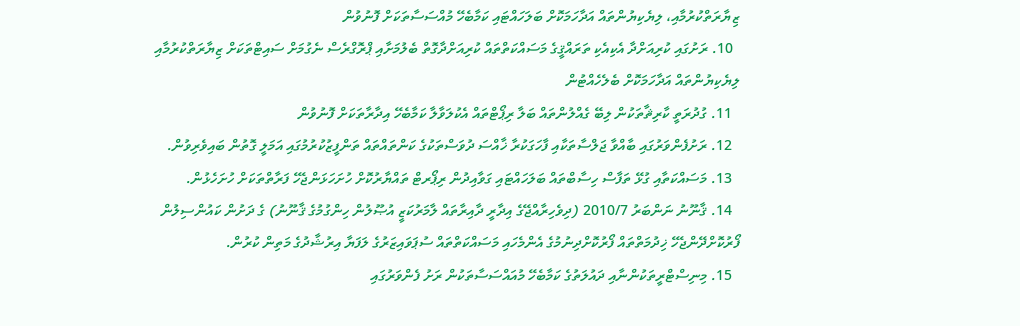ޒިޔާރަތްކުރުމާއި، ލިޔެކިޔުންތައް އަދާހަމަކޮށް ބަލަހައްޓައި ކަމާބެހޭ މުއްސަސާތަކަށް ފޮނުވުން
  10. ރަށުގައި ކުރިއަށްދާ އެކިއެކި ތަރައްޤީގެ މަސައްކަތްތައް ކުރިއަށްދާގޮތް ބެލުމަށާއި ޕްރޮގްރެސް ނެގުމަށް ސައިޓްތަކަށް ޒިޔާރަތްކުރުމާއި ލިޔެކިޔުންތައް އަދާހަމަކޮށް ބެލެހެއްޓުން
  11. ގުދުރަތީ ކާރިޘާތަކުން ލިބޭ ގެއްލުންތައް ބަލާ ރިޕޯޓްތައް އެކުލަވާލާ ކަމާބެހޭ އިދާރާތަކަށް ފޮނުވުން
  12. ރަށުފެންވަރުގައި ބާއްވާ ޖަލްސާތަކާއި ފާހަގަކުރާ ޚާއްސަ ދުވަސްތަކުގެ ކަންތައްތައް ތަންފީޒުކުރުމުގައި އަމަލީ ގޮތުން ބައިވެރިވުން.
  13. މަސައްކަތާއި ގުޅޭ ތަފާސް ހިސާބްތައް ބަލަހައްޓައި ގަވާއިދުން ރިޕޯރޓް ތައްޔާރުކޮށް ހުށަހަޅަންޖެހޭ ފަރާތްތަކަށް ހުށަހެޅުން.
  14. ޤާނޫނު ނަންބަރު 2010/7 (ދިވެހިރާއްޖޭގެ އިދާރީ ދާއިރާތައް ލާމަރުކަޒީ އުޞޫލުން ހިންގުމުގެ ޤާނޫނު) ގެ ދަށުން ކައުންސިލުން ފޯރުކޮށްދޭންޖެހޭ ޚިދުމަތްތައް ފޯރުކޮށްދިނުމުގެ އެންމެހައި މަސައްކަތްތައް ސުޕަވައިޒަރުގެ ލަފަޔާ އިރުޝާދުގެ މަތިން ކުރުން.
  15. މިނިސްޓްރީތަކުންނާއި ދައުލަތުގެ ކަމާބެހޭ މުއައްސަސާތަކުން ރަށު ފެންވަރުގައި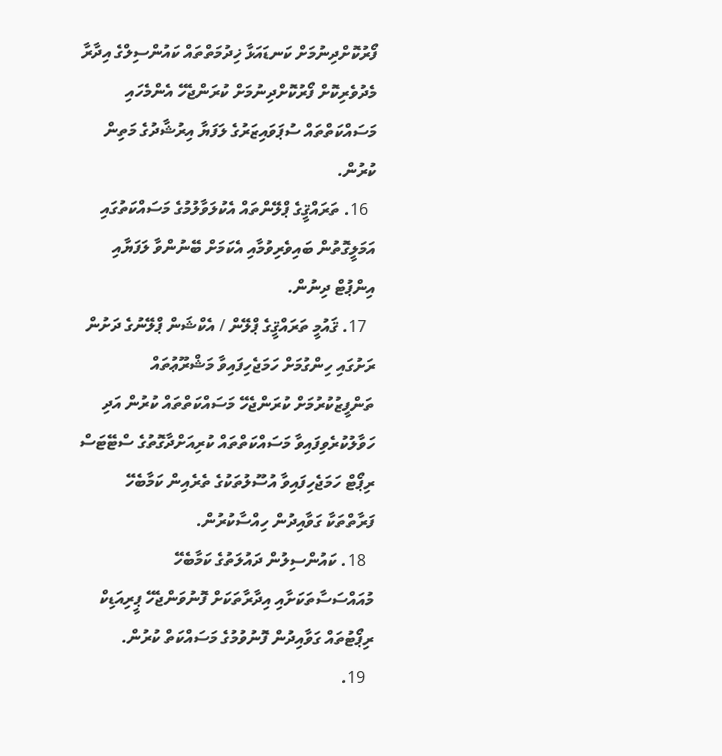ފޯރުކޮށްދިނުމަށް ކަނޑައަޅާ ޚިދުމަތްތައް ކައުންސިލްގެ އިދާރާ މެދުވެރިކޮށް ފޯރުކޮށްދިނުމަށް ކުރަންޖެހޭ އެންމެހައި މަސައްކަތްތައް ސުޕަވައިޒަރުގެ ލަފަޔާ އިރުޝާދުގެ މަތިން ކުރުން.
  16. ތަރައްޤީގެ ޕްލޭންތައް އެކުލަވާލުމުގެ މަސައްކަތުގައި އަމަލީގޮތުން ބައިވެރިވުމާއި އެކަމަށް ބޭނުންވާ ލަފަޔާއި އިންޕުޓް ދިނުން.
  17. ޤައުމީ ތަރައްޤީގެ ޕްލޭން / އެކްޝަން ޕްލޭނުގެ ދަށުން ރަށުގައި ހިންގުމަށް ހަމަޖެހިފައިވާ މަޝްރޫޢުތައް ތަންފީޒުކުރުމަށް ކުރަންޖެހޭ މަސައްކަތްތައް ކުރުން އަދި ހަވާލުކުރެވިފައިވާ މަސައްކަތްތައް ކުރިއަށްދާގޮތުގެ ސްޓޭޓަސް ރިޕޯޓް ހަމަޖެހިފައިވާ އުސޫލުތަކުގެ ތެރެއިން ކަމާބެހޭ ފަރާތްތަކާ ގަވާއިދުން ހިއްސާކުރުން.
  18. ކައުންސިލުން ދައުލަތުގެ ކަމާބެހޭ މުއައްސަސާތަކަށާއި އިދާރާތަކަށް ފޮނުވަންޖެހޭ ޕީރިއަޑިކް ރިޕޯޓުތައް ގަވާއިދުން ފޮނުވުމުގެ މަސައްކަތް ކުރުން.
  19.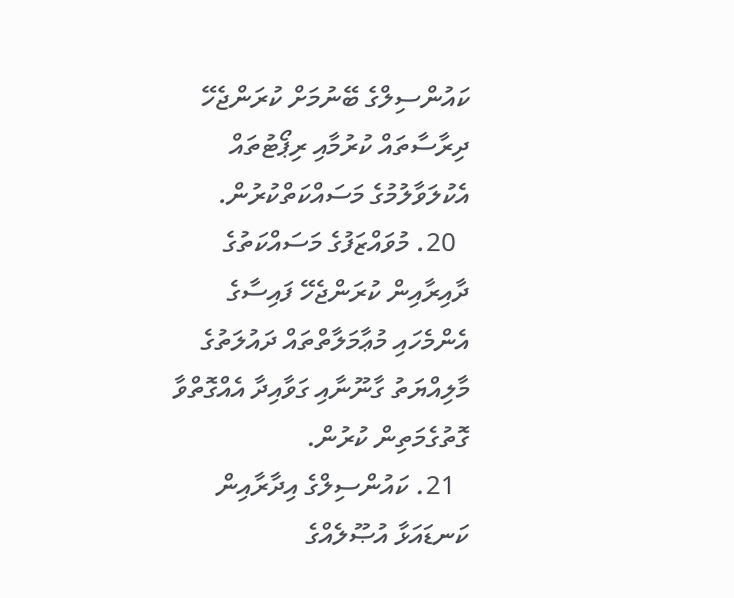ކައުންސިލްގެ ބޭނުމަށް ކުރަންޖެހޭ ދިރާސާތައް ކުރުމާއި ރިޕޯޓުތައް އެކުލަވާލުމުގެ މަސައްކަތްކުރުން.
  20. މުވައްޒަފުގެ މަސައްކަތުގެ ދާއިރާއިން ކުރަންޖެހޭ ފައިސާގެ އެންމެހައި މުޢާމަލާތްތައް ދައުލަތުގެ މާލިއްޔަތު ގާނޫނާއި ގަވާއިދާ އެއްގޮތްވާ ގޮތުގެމަތިން ކުރުން.
  21. ކައުންސިލްގެ އިދާރާއިން ކަނޑައަޅާ އުޞޫލެއްގެ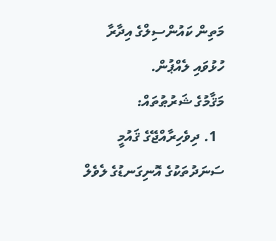މަތިން ކައުންސިލްގެ އިދާރާ ހުޅުވައި ލެއްޕުން.
މަޤާމުގެ ޝަރުޠުތައް:
  1. ދިވެހިރާއްޖޭގެ ޤައުމީ ސަނަދުތަކުގެ އޮނިގަނޑުގެ ލެވެލް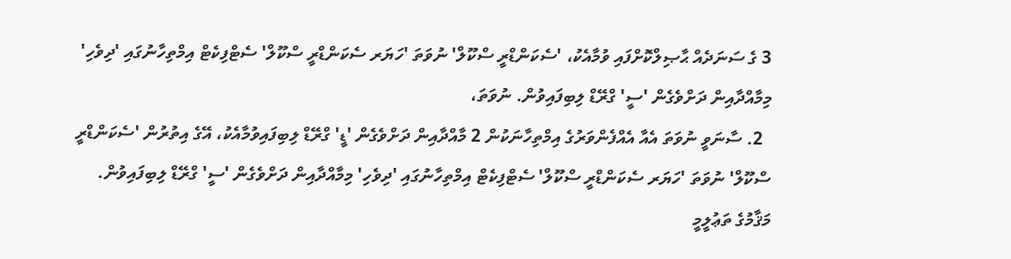3 ގެ ސަނަދެއް ޙާޞިލްކޮށްފައި ވުމާއެކު، 'ސެކަންޑްރީ ސްކޫލް' ނުވަތަ 'ހަޔަރ ސެކަންޑްރީ ސްކޫލް' ސެޓްފިކެޓް އިމްތިހާނުގައި 'ދިވެހި' މިމާއްދާއިން ދަށްވެގެން 'ސީ' ގްރޭޑް ލިބިފައިވުން. ނުވަތަ،
  2. ސާނަވީ ނުވަތަ އެއާ އެއްފެންވަރުގެ އިމްތިހާނަކުން 2 މާއްދާއިން ދަށްވެގެން 'ޑީ' ގްރޭޑް ލިބިފައިވުމާއެކު، އޭގެ އިތުރުން 'ސެކަންޑްރީ ސްކޫލް' ނުވަތަ 'ހަޔަރ ސެކަންޑްރީ ސްކޫލް' ސެޓްފިކެޓް އިމްތިހާނުގައި 'ދިވެހި' މިމާއްދާއިން ދަށްވެގެން 'ސީ' ގްރޭޑް ލިބިފައިވުން.
މަޤާމުގެ ތަޢުލީމީ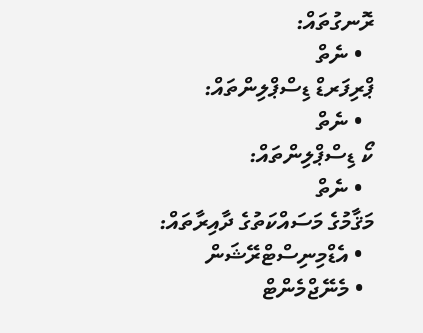ރޮނގުތައް:
  • ނެތް
ޕްރިފަރޑް ޑިސްޕްލިންތައް:
  • ނެތް
ކޯ ޑިސްޕްލިންތައް:
  • ނެތް
މަޤާމުގެ މަސައްކަތުގެ ދާއިރާތައް:
  • އެޑްމިނިސްޓްރޭޝަން
  • މެނޭޖްމެންޓް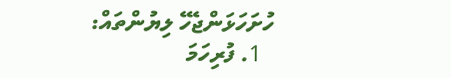ހުށަހަޅަންޖެހޭ ލިޔުންތައް:
  1. ފުރިހަމަ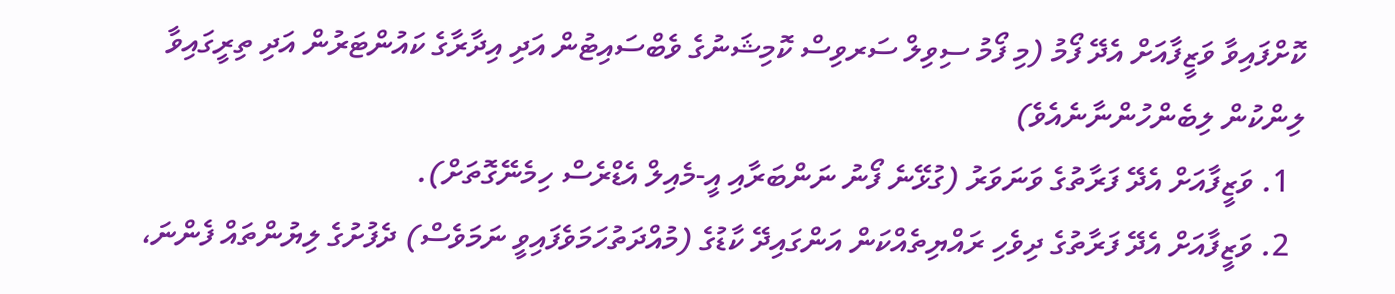ކޮށްފައިވާ ވަޒީފާއަށް އެދޭ ފޯމު (މި ފޯމު ސިވިލް ސަރވިސް ކޮމިޝަނުގެ ވެބްސައިޓުން އަދި އިދާރާގެ ކައުންޓަރުން އަދި ތިރީގައިވާ ލިންކުން ލިބެންހުންނާނެއެވެ)
  1. ވަޒީފާއަށް އެދޭ ފަރާތުގެ ވަނަވަރު (ގުޅޭނެ ފޯނު ނަންބަރާއި އީ-މެއިލް އެޑްރެސް ހިމެނޭގޮތަށް).
  2. ވަޒީފާއަށް އެދޭ ފަރާތުގެ ދިވެހި ރައްޔިތެއްކަން އަންގައިދޭ ކާޑުގެ (މުއްދަތުހަމަވެފައިވީ ނަމަވެސް) ދެފުށުގެ ލިޔުންތައް ފެންނަ،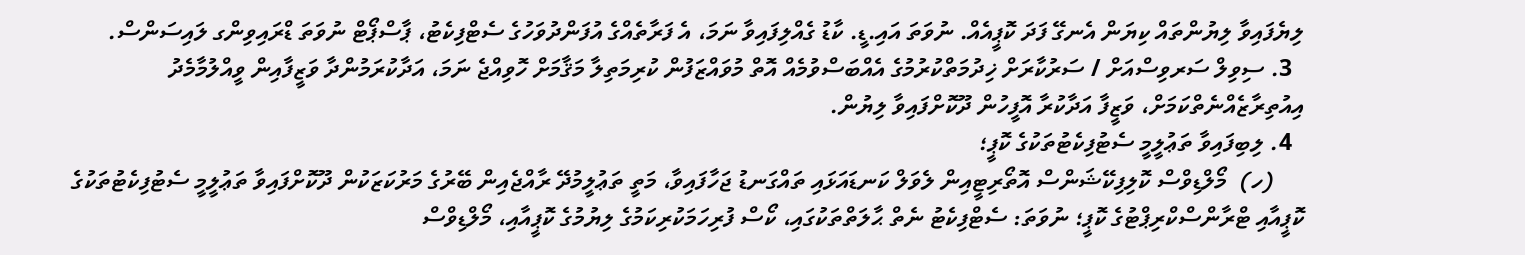ލިޔެފައިވާ ލިޔުންތައް ކިޔަން އެނގޭ ފަދަ ކޮޕީއެއް. ނުވަތަ އައި.ޑީ. ކާޑު ގެއްލިފައިވާ ނަމަ، އެ ފަރާތެއްގެ އުފަންދުވަހުގެ ސެޓްފިކެޓު، ޕާސްޕޯޓް ނުވަތަ ޑްރައިވިންގ ލައިސަންސް.
  3. ސިވިލް ސަރވިސްއަށް / ސަރުކާރަށް ޚިދުމަތްކުރުމުގެ އެއްބަސްވުމެއް އޮތް މުވައްޒަފުން ކުރިމަތިލާ މަޤާމަށް ހޮވިއްޖެ ނަމަ، އަދާކުރަމުންދާ ވަޒީފާއިން ވީއްލުމާމެދު އިއުތިރާޒެއްނެތްކަމަށް، ވަޒީފާ އަދާކުރާ އޮފީހުން ދޫކޮށްފައިވާ ލިޔުން.
  4. ލިބިފައިވާ ތަޢުލީމީ ސެޓުފިކެޓުތަކުގެ ކޮޕީ؛
     (ހ)  މޯލްޑިވްސް ކޮލިފިކޭޝަންސް އޮތޯރިޓީއިން ލެވަލް ކަނޑައަޅައި ތައްގަނޑު ޖަހާފައިވާ، މަތީ ތަޢުލީމުދޭ ރާއްޖެއިން ބޭރުގެ މަރުކަޒަކުން ދޫކޮށްފައިވާ ތަޢުލީމީ ސެޓުފިކެޓުތަކުގެ ކޮޕީއާއި ޓްރާންސްކްރިޕްޓުގެ ކޮޕީ؛ ނުވަތަ: ސެޓްފިކެޓު ނެތް ޙާލަތްތަކުގައި، ކޯސް ފުރިހަމަކުރިކަމުގެ ލިޔުމުގެ ކޮޕީއާއި، މޯލްޑިވްސް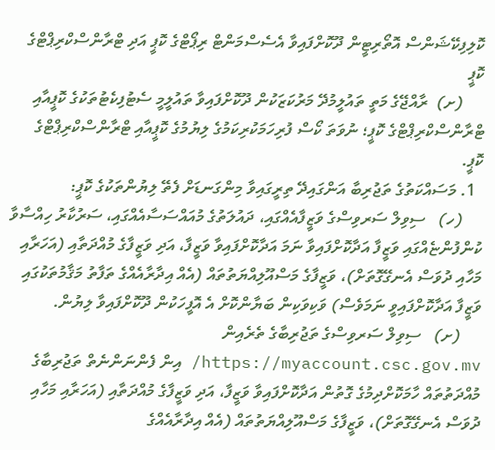ކޮލިފިކޭޝަންސް އޮތޯރިޓީން ދޫކޮށްފައިވާ އެސެސްމަންޓް ރިޕޯޓްގެ ކޮޕީ އަދި ޓްރާންސްކްރިޕްޓްގެ ކޮޕީ
     (ށ)  ރާއްޖޭގެ މަތީ ތައުލީމުދޭ މަރުކަޒަކުން ދޫކޮށްފައިވާ ތައުލީމީ ސެޓުފިކެޓުތަކުގެ ކޮޕީއާއި ޓްރާންސްކްރިޕްޓްގެ ކޮޕީ؛ ނުވަތަ ކޯސް ފުރިހަމަކުރިކަމުގެ ލިޔުމުގެ ކޮޕީއާއި ޓްރާންސްކްރިޕްޓްގެ ކޮޕީ.
  1. މަސައްކަތުގެ ތަޖުރިބާ އަންގައިދޭ ތިރީގައިވާ މިންގަނޑަށް ފެތޭ ލިޔުންތަކުގެ ކޮޕީ:
     (ހ)   ސިވިލް ސަރވިސްގެ ވަޒީފާއެއްގައި، ދައުލަތުގެ މުއައްސަސާއެއްގައި، ސަރުކާރު ހިއްސާވާ ކުންފުންޏެއްގައި ވަޒީފާ އަދާކޮށްފައިވާ ނަމަ އަދާކޮށްފައިވާ ވަޒީފާ، އަދި ވަޒީފާގެ މުއްދަތާއި (އަހަރާއި މަހާއި ދުވަސް އެނގޭގޮތަށް)، ވަޒީފާގެ މަސްއޫލިއްޔަތުތައް (އެއް އިދާރާއެއްގެ ތަފާތު މަޤާމުތަކުގައި ވަޒީފާ އަދާކޮށްފައިވީ ނަމަވެސް) ވަކިވަކިން ބަޔާންކޮށް އެ އޮފީހަކުން ދޫކޮށްފައިވާ ލިޔުން.
     (ށ)   ސިވިލް ސަރވިސްގެ ތަޖުރިބާގެ ތެރެއިން https://myaccount.csc.gov.mv/ އިން ފެންނަންނެތް ތަޖުރިބާގެ މުއްދަތުތައް ހާމަކޮށްދިމުގެ ގޮތުން އަދާކޮށްފައިވާ ވަޒީފާ، އަދި ވަޒީފާގެ މުއްދަތާއި (އަހަރާއި މަހާއި ދުވަސް އެނގޭގޮތަށް)، ވަޒީފާގެ މަސްއޫލިއްޔަތުތައް (އެއް އިދާރާއެއްގެ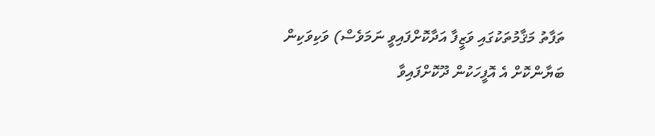ތަފާތު މަޤާމުތަކުގައި ވަޒީފާ އަދާކޮށްފައިވީ ނަމަވެސް) ވަކިވަކިން ބަޔާންކޮށް އެ އޮފީހަކުން ދޫކޮށްފައިވާ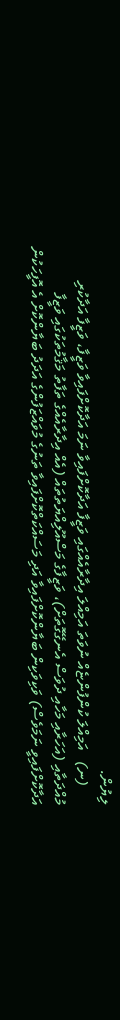ލިޔުން.
     (ނ)   އަމިއްލަ ކުންފުންޏެއް ނުވަތަ އަމިއްލަ އިދާރާއެއްގައި ވަޒީފާ އަދާކޮށްފައިވާ ނަމަ އަދާކޮށްފައިވާ ވަޒީފާ، ވަޒީފާ އަދާކުރި މުއްދަތާއި (އަހަރާއި މަހާއި ދުވަސް އެނގޭގޮތަށް)، ވަޒީފާގެ މަސްއޫލިއްޔަތުތައް (އެއް އިދާރާއެއްގެ ތަފާތު މަޤާމުތަކުގައި ވަޒީފާ އަދާކޮށްފައިވީ ނަމަވެސް) ވަކިވަކިން ބަޔާންކޮށްފައިވާ އަދި މަސައްކަތްކޮށްފައިވާ ތަނުގެ މުވައްޒަފުންގެ އަދަދު ބަޔާންކޮށް އެ އޮފީހަކުން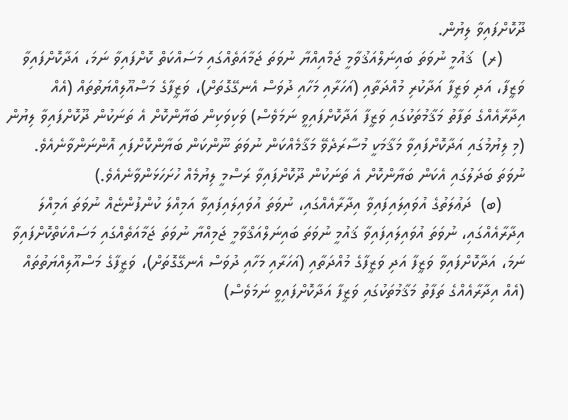ދޫކޮށްފައިވާ ލިޔުން.
     (ރ)  ޤައުމީ ނުވަތަ ބައިނަލްއަޤުވާމީ ޖަމްއިއްޔާ ނުވަތަ ޖަމާއަތެއްގައި މަސައްކަތް ކޮށްފައިވާ ނަމަ، އަދާކޮށްފައިވާ ވަޒީފާ، އަދި ވަޒީފާ އަދާކުރި މުއްދަތާއި (އަހަރާއި މަހާއި ދުވަސް އެނގޭގޮތަށް)، ވަޒީފާގެ މަސްއޫލިއްޔަތުތައް (އެއް އިދާރާއެއްގެ ތަފާތު މަޤާމުތަކުގައި ވަޒީފާ އަދާކޮށްފައިވީ ނަމަވެސް) ވަކިވަކިން ބަޔާންކޮށް އެ ތަނަކުން ދޫކޮށްފައިވާ ލިޔުން (މި ލިޔުމުގައި އަދާކޮށްފައިވާ މަޤާމަކީ މުސާރަދެވޭ މަޤާމެއްކަން ނުވަތަ ނޫންކަން ބަޔާންކޮށްފައި އޮންނަންވާނެއެވެ. ނުވަތަ ބަދަލުގައި އެކަން ބަޔާންކޮށް އެ ތަނަކުން ދޫކޮށްފައިވާ ރަސްމީ ލިޔުމެއް ހުށަހަޅަންވާނެއެވެ.)
     (ބ)  ދަޢުލަތުގެ އުވައިލައިފައިވާ އިދާރާއެއްގައި، ނުވަތަ އުވައިލައިފައިވާ އަމިއްލަ ކުންފުންޏެއް ނުވަތަ އަމިއްލަ އިދާރާއެއްގައި، ނުވަތަ އުވައިލައިފައިވާ ޤައުމީ ނުވަތަ ބައިނަލްއަޤްވާމީ ޖަމިއްޔާ ނުވަތަ ޖަމާއަތެއްގައި މަސައްކަތްކޮށްފައިވާ ނަމަ، އަދާކޮށްފައިވާ ވަޒީފާ އަދި ވަޒީފާގެ މުއްދަތާއި (އަހަރާއި މަހާއި ދުވަސް އެނގޭގޮތަށް)، ވަޒީފާގެ މަސްއޫލިއްޔަތުތައް (އެއް އިދާރާއެއްގެ ތަފާތު މަޤާމުތަކުގައި ވަޒީފާ އަދާކޮށްފައިވީ ނަމަވެސް)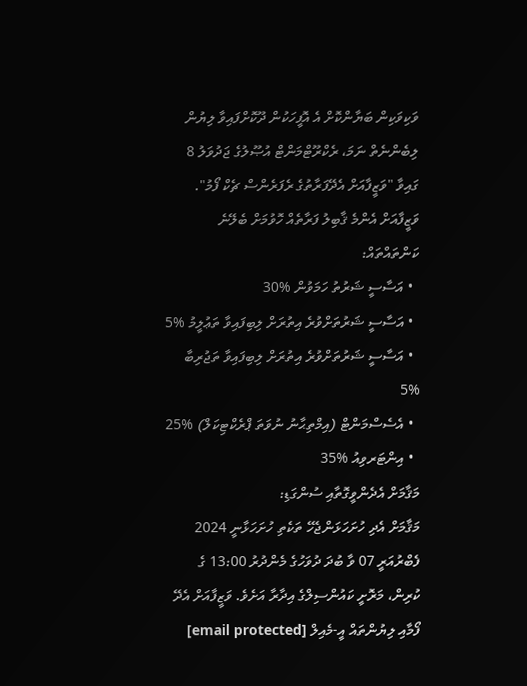ވަކިވަކިން ބަޔާންކޮށް އެ އޮފީހަކުން ދޫކޮށްފައިވާ ލިޔުން ލިބެންނެތް ނަމަ، ރެކްރޫޓްމަންޓް އުޞޫލުގެ ޖަދުވަލު 8 ގައިވާ "ވަޒީފާއަށް އެދޭފަރާތުގެ ރެފަރެންސް ޗެކް ފޯމު".
ވަޒީފާއަށް އެންމެ ޤާބިލު ފަރާތެއް ހޮވުމަށް ބެލޭނެ ކަންތައްތައް:
  • އަސާސީ ޝަރުތު ހަމަވުން %30
  • އަސާސީ ޝަރުތަށްވުރެ އިތުރަށް ލިބިފައިވާ ތަޢުލީމު %5
  • އަސާސީ ޝަރުތަށްވުރެ އިތުރަށް ލިބިފައިވާ ތަޖުރިބާ %5
  • އެސެސްމަންޓް (އިމްތިޙާނު ނުވަތަ ޕްރެކްޓިކަލް) %25
  • އިންޓަރވިއު %35
މަޤާމަށް އެދެންވީގޮތާއި ސުންގަޑި:
މަޤާމަށް އެދި ހުށަހަޅަންޖެހޭ ތަކެތި ހުށަހަޅާނީ 2024 ފެބްރުއަރީ 07 ވާ ބުދަ ދުވަހުގެ މެންދުރު 13:00 ގެ ކުރިން، މަރޮށީ ކައުންސިލްގެ އިދާރާ އަށެވެ. ވަޒީފާއަށް އެދޭ ފޯމާއި ލިޔުންތައް އީ-މެއިލް [email protected]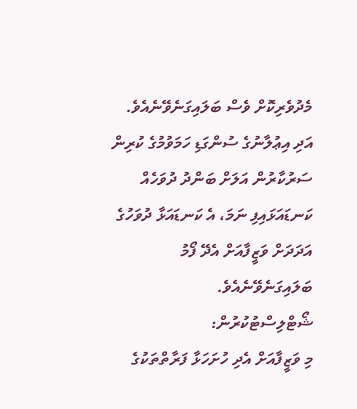މެދުވެރިކޮށް ވެސް ބަލައިގަނެވޭނެއެވެ.
އަދި އިޢުލާނުގެ ސުންގަޑި ހަމަވުމުގެ ކުރިން ސަރުކާރުން އަލަށް ބަންދު ދުވަހެއް ކަނޑައަޅައިފި ނަމަ، އެ ކަނޑައަޅާ ދުވަހުގެ އަދަދަށް ވަޒީފާއަށް އެދޭ ފޯމު ބަލައިގަނެވޭނެއެވެ.
ޝޯޓްލިސްޓުކުރުން:
މި ވަޒީފާއަށް އެދި ހުށަހަޅާ ފަރާތްތަކުގެ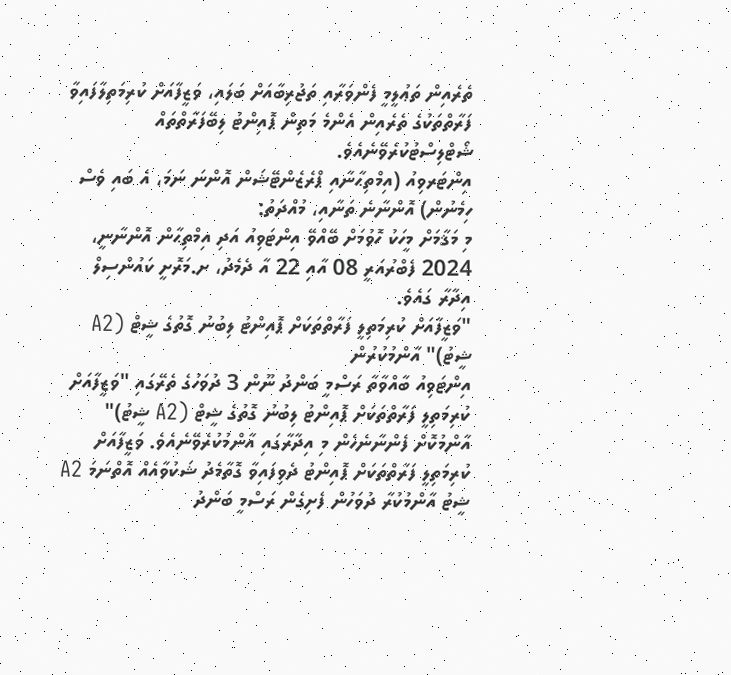ތެރެއިން ތަޢުލީމީ ފެންވަރާއި ތަޖުރިބާއަށް ބަލައި، ވަޒީފާއަށް ކުރިމަތިލާފައިވާ ފަރާތްތަކުގެ ތެރެއިން އެންމެ މަތިން ޕޮއިންޓު ލިބޭފަރާތްތައް ޝޯޓްލިސްޓުކުރެވޭނެއެވެ.
އިންޓަރވިއު (އިމްތިޙާނާއި ޕްރެޒެންޓޭޝަން އޮންނަ ނަމަ، އެ ބައި ވެސް ހިމެނުން) އޮންނާނެ ތަނާއި، މުއްދަތު:
މި މަޤާމަށް މީހަކު ހޮވުމަށް ބޭއްވޭ އިންޓަވިއު އަދި އިމްތިޙާން އޮންނާނީ، 2024 ފެބްރުއަރީ 08 އާއި 22 އާ ދެމެދު، ށ.މަރޮށީ ކައުންސިލް އިދާރާ ގައެވެ.
"ވަޒީފާއަށް ކުރިމަތިލީ ފަރާތްތަކަށް ޕޮއިންޓު ލިބުނު ގޮތުގެ ޝީޓް (A2 ޝީޓު)" އާންމުކުރުން
އިންޓަވިއު ބާއްވާތާ ރަސްމީ ބަންދު ނޫން 3 ދުވަހުގެ ތެރޭގައި "ވަޒީފާއަށް ކުރިމަތިލީ ފަރާތްތަކަށް ޕޮއިންޓު ލިބުނު ގޮތުގެ ޝީޓް (A2 ޝީޓު)" އާންމުކޮށް ފެންނާނެހެން މި އިދާރާގައި އާންމުކުރެވޭނެއެވެ. ވަޒީފާއަށް ކުރިމަތިލީ ފަރާތްތަކަށް ޕޮއިންޓު ދެވިފައިވާ ގޮތާމެދު ޝަކުވާއެއް އޮތްނަމަ A2 ޝީޓު އާންމުކުރާ ދުވަހުން ފެށިގެން ރަސްމީ ބަންދު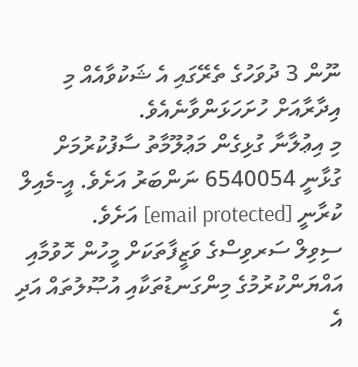ނޫން 3 ދުވަހުގެ ތެރޭގައި އެ ޝަކުވާއެއް މި އިދާރާއަށް ހުށަހަޅަންވާނެއެވެ.
މި އިޢުލާނާ ގުޅިގެން މަޢުލޫމާތު ސާފުކުރުމަށް ގުޅާނީ 6540054 ނަންބަރު އަށެވެ. އީ-މެއިލް ކުރާނީ [email protected] އަށެވެ.
ސިވިލް ސަރވިސްގެ ވަޒީފާތަކަށް މީހުން ހޮވުމާއި އައްޔަންކުރުމުގެ މިންގަނޑުތަކާއި އުޞޫލުތައް އަދި އެ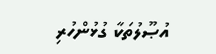އުޞޫލުތަކާ ގުޅުންހުރި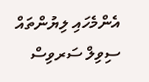އެންމެހައި ލިޔުންތައް ސިވިލް ސަރވިސް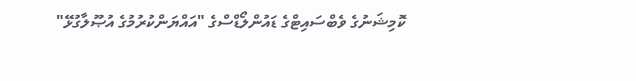ކޮމިޝަނުގެ ވެބްސައިޓްގެ ޑައުންލޯޑްސްގެ "އައްޔަންކުރުމުގެ އުޞޫލާގުޅޭ"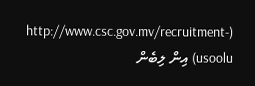(http://www.csc.gov.mv/recruitment-usoolu) އިން ލިބެން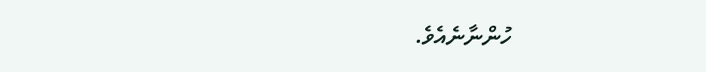ހުންނާނެއެވެ.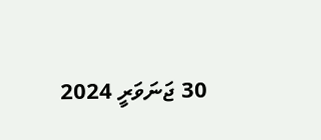30 ޖަނަވަރީ 2024